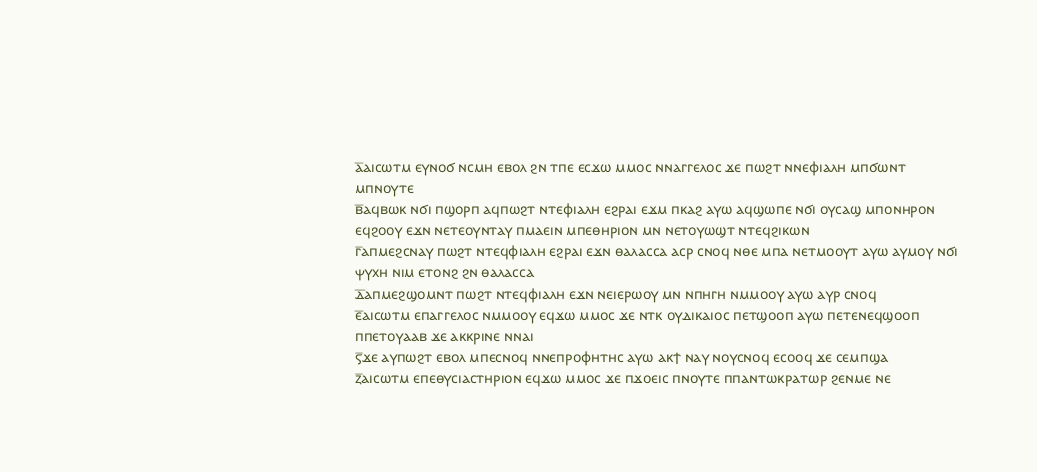ⲁ̅ⲁⲓⲥⲱⲧⲙ ⲉⲩⲛⲟϭ ⲛⲥⲙⲏ ⲉⲃⲟⲗ ϩⲛ ⲧⲡⲉ ⲉⲥϫⲱ ⲙⲙⲟⲥ ⲛⲛⲁⲅⲅⲉⲗⲟⲥ ϫⲉ ⲡⲱϩⲧ ⲛⲛⲉⲫⲓⲁⲗⲏ ⲙⲡϭⲱⲛⲧ ⲙⲡⲛⲟⲩⲧⲉ
ⲃ̅ⲁϥⲃⲱⲕ ⲛϭⲓ ⲡϣⲟⲣⲡ ⲁϥⲡⲱϩⲧ ⲛⲧⲉⲫⲓⲁⲗⲏ ⲉϩⲣⲁⲓ ⲉϫⲙ ⲡⲕⲁϩ ⲁⲩⲱ ⲁϥϣⲱⲡⲉ ⲛϭⲓ ⲟⲩⲥⲁϣ ⲙⲡⲟⲛⲏⲣⲟⲛ ⲉϥϩⲟⲟⲩ ⲉϫⲛ ⲛⲉⲧⲉⲟⲩⲛⲧⲁⲩ ⲡⲙⲁⲉⲓⲛ ⲙⲡⲉⲑⲏⲣⲓⲟⲛ ⲙⲛ ⲛⲉⲧⲟⲩⲱϣⲧ ⲛⲧⲉϥϩⲓⲕⲱⲛ
ⲅ̅ⲁⲡⲙⲉϩⲥⲛⲁⲩ ⲡⲱϩⲧ ⲛⲧⲉϥⲫⲓⲁⲗⲏ ⲉϩⲣⲁⲓ ⲉϫⲛ ⲑⲁⲗⲁⲥⲥⲁ ⲁⲥⲣ ⲥⲛⲟϥ ⲛⲑⲉ ⲙⲡⲁ ⲛⲉⲧⲙⲟⲟⲩⲧ ⲁⲩⲱ ⲁⲩⲙⲟⲩ ⲛϭⲓ ⲯⲩⲭⲏ ⲛⲓⲙ ⲉⲧⲟⲛϩ ϩⲛ ⲑⲁⲗⲁⲥⲥⲁ
ⲇ̅ⲁⲡⲙⲉϩϣⲟⲙⲛⲧ ⲡⲱϩⲧ ⲛⲧⲉϥⲫⲓⲁⲗⲏ ⲉϫⲛ ⲛⲉⲓⲉⲣⲱⲟⲩ ⲙⲛ ⲛⲡⲏⲅⲏ ⲛⲙⲙⲟⲟⲩ ⲁⲩⲱ ⲁⲩⲣ ⲥⲛⲟϥ
ⲉ̅ⲁⲓⲥⲱⲧⲙ ⲉⲡⲁⲅⲅⲉⲗⲟⲥ ⲛⲙⲙⲟⲟⲩ ⲉϥϫⲱ ⲙⲙⲟⲥ ϫⲉ ⲛⲧⲕ ⲟⲩⲇⲓⲕⲁⲓⲟⲥ ⲡⲉⲧϣⲟⲟⲡ ⲁⲩⲱ ⲡⲉⲧⲉⲛⲉϥϣⲟⲟⲡ ⲡⲡⲉⲧⲟⲩⲁⲁⲃ ϫⲉ ⲁⲕⲕⲣⲓⲛⲉ ⲛⲛⲁⲓ
ⲋ̅ϫⲉ ⲁⲩⲡⲱϩⲧ ⲉⲃⲟⲗ ⲙⲡⲉⲥⲛⲟϥ ⲛⲛⲉⲡⲣⲟⲫⲏⲧⲏⲥ ⲁⲩⲱ ⲁⲕϯ ⲛⲁⲩ ⲛⲟⲩⲥⲛⲟϥ ⲉⲥⲟⲟϥ ϫⲉ ⲥⲉⲙⲡϣⲁ
ⲍ̅ⲁⲓⲥⲱⲧⲙ ⲉⲡⲉⲑⲩⲥⲓⲁⲥⲧⲏⲣⲓⲟⲛ ⲉϥϫⲱ ⲙⲙⲟⲥ ϫⲉ ⲡϫⲟⲉⲓⲥ ⲡⲛⲟⲩⲧⲉ ⲡⲡⲁⲛⲧⲱⲕⲣⲁⲧⲱⲣ ϩⲉⲛⲙⲉ ⲛⲉ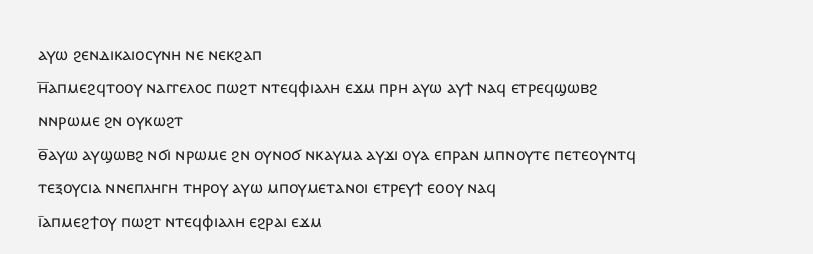ⲁⲩⲱ ϩⲉⲛⲇⲓⲕⲁⲓⲟⲥⲩⲛⲏ ⲛⲉ ⲛⲉⲕϩⲁⲡ
ⲏ̅ⲁⲡⲙⲉϩϥⲧⲟⲟⲩ ⲛⲁⲅⲅⲉⲗⲟⲥ ⲡⲱϩⲧ ⲛⲧⲉϥⲫⲓⲁⲗⲏ ⲉϫⲙ ⲡⲣⲏ ⲁⲩⲱ ⲁⲩϯ ⲛⲁϥ ⲉⲧⲣⲉϥϣⲱⲃϩ ⲛⲛⲣⲱⲙⲉ ϩⲛ ⲟⲩⲕⲱϩⲧ
ⲑ̅ⲁⲩⲱ ⲁⲩϣⲱⲃϩ ⲛϭⲓ ⲛⲣⲱⲙⲉ ϩⲛ ⲟⲩⲛⲟϭ ⲛⲕⲁⲩⲙⲁ ⲁⲩϫⲓ ⲟⲩⲁ ⲉⲡⲣⲁⲛ ⲙⲡⲛⲟⲩⲧⲉ ⲡⲉⲧⲉⲟⲩⲛⲧϥ ⲧⲉⲝⲟⲩⲥⲓⲁ ⲛⲛⲉⲡⲗⲏⲅⲏ ⲧⲏⲣⲟⲩ ⲁⲩⲱ ⲙⲡⲟⲩⲙⲉⲧⲁⲛⲟⲓ ⲉⲧⲣⲉⲩϯ ⲉⲟⲟⲩ ⲛⲁϥ
ⲓ̅ⲁⲡⲙⲉϩϯⲟⲩ ⲡⲱϩⲧ ⲛⲧⲉϥⲫⲓⲁⲗⲏ ⲉϩⲣⲁⲓ ⲉϫⲙ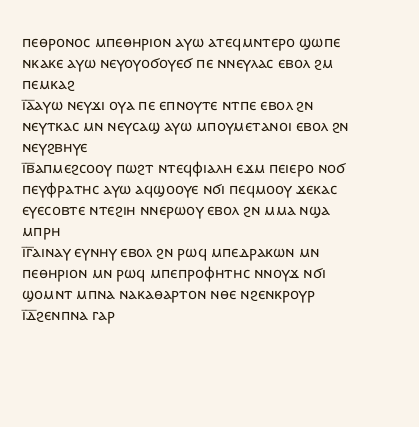ⲡⲉⲑⲣⲟⲛⲟⲥ ⲙⲡⲉⲑⲏⲣⲓⲟⲛ ⲁⲩⲱ ⲁⲧⲉϥⲙⲛⲧⲉⲣⲟ ϣⲱⲡⲉ ⲛⲕⲁⲕⲉ ⲁⲩⲱ ⲛⲉⲩⲟⲩⲟϭⲟⲩⲉϭ ⲡⲉ ⲛⲛⲉⲩⲗⲁⲥ ⲉⲃⲟⲗ ϩⲙ ⲡⲉⲙⲕⲁϩ
ⲓ̅ⲁ̅ⲁⲩⲱ ⲛⲉⲩϫⲓ ⲟⲩⲁ ⲡⲉ ⲉⲡⲛⲟⲩⲧⲉ ⲛⲧⲡⲉ ⲉⲃⲟⲗ ϩⲛ ⲛⲉⲩⲧⲕⲁⲥ ⲙⲛ ⲛⲉⲩⲥⲁϣ ⲁⲩⲱ ⲙⲡⲟⲩⲙⲉⲧⲁⲛⲟⲓ ⲉⲃⲟⲗ ϩⲛ ⲛⲉⲩϩⲃⲏⲩⲉ
ⲓ̅ⲃ̅ⲁⲡⲙⲉϩⲥⲟⲟⲩ ⲡⲱϩⲧ ⲛⲧⲉϥⲫⲓⲁⲗⲏ ⲉϫⲙ ⲡⲉⲓⲉⲣⲟ ⲛⲟϭ ⲡⲉⲩⲫⲣⲁⲧⲏⲥ ⲁⲩⲱ ⲁϥϣⲟⲟⲩⲉ ⲛϭⲓ ⲡⲉϥⲙⲟⲟⲩ ϫⲉⲕⲁⲥ ⲉⲩⲉⲥⲟⲃⲧⲉ ⲛⲧⲉϩⲓⲏ ⲛⲛⲉⲣⲱⲟⲩ ⲉⲃⲟⲗ ϩⲛ ⲙⲙⲁ ⲛϣⲁ ⲙⲡⲣⲏ
ⲓ̅ⲅ̅ⲁⲓⲛⲁⲩ ⲉⲩⲛⲏⲩ ⲉⲃⲟⲗ ϩⲛ ⲣⲱϥ ⲙⲡⲉⲇⲣⲁⲕⲱⲛ ⲙⲛ ⲡⲉⲑⲏⲣⲓⲟⲛ ⲙⲛ ⲣⲱϥ ⲙⲡⲉⲡⲣⲟⲫⲏⲧⲏⲥ ⲛⲛⲟⲩϫ ⲛϭⲓ ϣⲟⲙⲛⲧ ⲙⲡⲛⲁ ⲛⲁⲕⲁⲑⲁⲣⲧⲟⲛ ⲛⲑⲉ ⲛϩⲉⲛⲕⲣⲟⲩⲣ
ⲓ̅ⲇ̅ϩⲉⲛⲡⲛⲁ ⲅⲁⲣ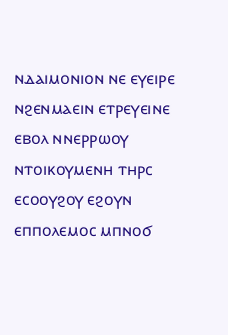ⲛⲇⲁⲓⲙⲟⲛⲓⲟⲛ ⲛⲉ ⲉⲩⲉⲓⲣⲉ ⲛϩⲉⲛⲙⲁⲉⲓⲛ ⲉⲧⲣⲉⲩⲉⲓⲛⲉ ⲉⲃⲟⲗ ⲛⲛⲉⲣⲣⲱⲟⲩ ⲛⲧⲟⲓⲕⲟⲩⲙⲉⲛⲏ ⲧⲏⲣⲥ ⲉⲥⲟⲟⲩϩⲟⲩ ⲉϩⲟⲩⲛ ⲉⲡⲡⲟⲗⲉⲙⲟⲥ ⲙⲡⲛⲟϭ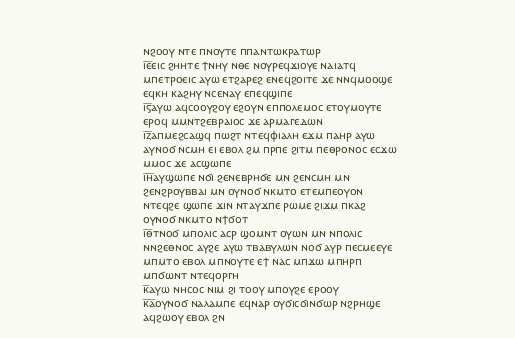ⲛϩⲟⲟⲩ ⲛⲧⲉ ⲡⲛⲟⲩⲧⲉ ⲡⲡⲁⲛⲧⲱⲕⲣⲁⲧⲱⲣ
ⲓ̅ⲉ̅ⲉⲓⲥ ϩⲏⲏⲧⲉ ϯⲛⲏⲩ ⲛⲑⲉ ⲛⲟⲩⲣⲉϥϫⲓⲟⲩⲉ ⲛⲁⲓⲁⲧϥ ⲙⲡⲉⲧⲣⲟⲉⲓⲥ ⲁⲩⲱ ⲉⲧϩⲁⲣⲉϩ ⲉⲛⲉϥϩⲟⲓⲧⲉ ϫⲉ ⲛⲛϥⲙⲟⲟϣⲉ ⲉϥⲕⲏ ⲕⲁϩⲏⲩ ⲛⲥⲉⲛⲁⲩ ⲉⲡⲉϥϣⲓⲡⲉ
ⲓ̅ⲋ̅ⲁⲩⲱ ⲁϥⲥⲟⲟⲩϩⲟⲩ ⲉϩⲟⲩⲛ ⲉⲡⲡⲟⲗⲉⲙⲟⲥ ⲉⲧⲟⲩⲙⲟⲩⲧⲉ ⲉⲣⲟϥ ⲙⲙⲛⲧϩⲉⲃⲣⲁⲓⲟⲥ ϫⲉ ⲁⲣⲙⲁⲅⲉⲇⲱⲛ
ⲓ̅ⲍ̅ⲁⲡⲙⲉϩⲥⲁϣϥ ⲡⲱϩⲧ ⲛⲧⲉϥⲫⲓⲁⲗⲏ ⲉϫⲙ ⲡⲁⲏⲣ ⲁⲩⲱ ⲁⲩⲛⲟϭ ⲛⲥⲙⲏ ⲉⲓ ⲉⲃⲟⲗ ϩⲙ ⲡⲣⲡⲉ ϩⲓⲧⲙ ⲡⲉⲑⲣⲟⲛⲟⲥ ⲉⲥϫⲱ ⲙⲙⲟⲥ ϫⲉ ⲁⲥϣⲱⲡⲉ
ⲓ̅ⲏ̅ⲁⲩϣⲱⲡⲉ ⲛϭⲓ ϩⲉⲛⲉⲃⲣⲏϭⲉ ⲙⲛ ϩⲉⲛⲥⲙⲏ ⲙⲛ ϩⲉⲛϩⲣⲟⲩⲃⲃⲁⲓ ⲙⲛ ⲟⲩⲛⲟϭ ⲛⲕⲙⲧⲟ ⲉⲧⲉⲙⲡⲉⲟⲩⲟⲛ ⲛⲧⲉϥϩⲉ ϣⲱⲡⲉ ϫⲓⲛ ⲛⲧⲁⲩϫⲡⲉ ⲣⲱⲙⲉ ϩⲓϫⲙ ⲡⲕⲁϩ ⲟⲩⲛⲟϭ ⲛⲕⲙⲧⲟ ⲛϯϭⲟⲧ
ⲓ̅ⲑ̅ⲧⲛⲟϭ ⲙⲡⲟⲗⲓⲥ ⲁⲥⲣ ϣⲟⲙⲛⲧ ⲟⲩⲱⲛ ⲙⲛ ⲛⲡⲟⲗⲓⲥ ⲛⲛϩⲉⲑⲛⲟⲥ ⲁⲩϩⲉ ⲁⲩⲱ ⲧⲃⲁⲃⲩⲗⲱⲛ ⲛⲟϭ ⲁⲩⲣ ⲡⲉⲥⲙⲉⲉⲩⲉ ⲙⲡⲙⲧⲟ ⲉⲃⲟⲗ ⲙⲡⲛⲟⲩⲧⲉ ⲉϯ ⲛⲁⲥ ⲙⲡϫⲱ ⲙⲡⲏⲣⲡ ⲙⲡϭⲱⲛⲧ ⲛⲧⲉϥⲟⲣⲅⲏ
ⲕ̅ⲁⲩⲱ ⲛⲏⲥⲟⲥ ⲛⲓⲙ ϩⲓ ⲧⲟⲟⲩ ⲙⲡⲟⲩϩⲉ ⲉⲣⲟⲟⲩ
ⲕ̅ⲁ̅ⲟⲩⲛⲟϭ ⲛⲁⲗⲁⲙⲡⲉ ⲉϥⲛⲁⲣ ⲟⲩϭⲓⲥϭⲓⲛϭⲱⲣ ⲛϩⲣⲏϣⲉ ⲁϥϩⲱⲟⲩ ⲉⲃⲟⲗ ϩⲛ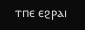ⲧⲡⲉ ⲉϩⲣⲁⲓ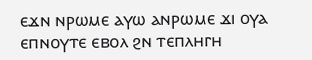ⲉϫⲛ ⲛⲣⲱⲙⲉ ⲁⲩⲱ ⲁⲛⲣⲱⲙⲉ ϫⲓ ⲟⲩⲁ ⲉⲡⲛⲟⲩⲧⲉ ⲉⲃⲟⲗ ϩⲛ ⲧⲉⲡⲗⲏⲅⲏ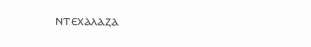ⲛⲧⲉⲭⲁⲗⲁⲍⲁ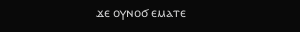ϫⲉ ⲟⲩⲛⲟϭ ⲉⲙⲁⲧⲉ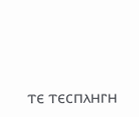ⲧⲉ ⲧⲉⲥⲡⲗⲏⲅⲏ